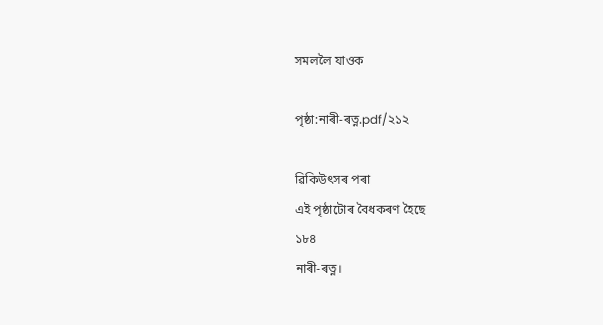সমললৈ যাওক

পৃষ্ঠা:নাৰী-ৰত্ন.pdf/২১২

ৱিকিউৎসৰ পৰা
এই পৃষ্ঠাটোৰ বৈধকৰণ হৈছে
১৮৪
নাৰী-ৰত্ন।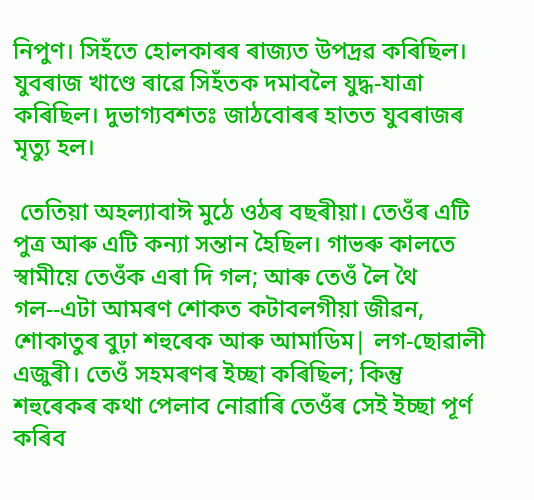নিপুণ। সিহঁতে হোলকাৰৰ ৰাজ্যত উপদ্ৰৱ কৰিছিল। যুবৰাজ খাণ্ডে ৰাৱে সিহঁতক দমাবলৈ যুদ্ধ-যাত্ৰা কৰিছিল। দুভাগ্যবশতঃ জাঠবোৰৰ হাতত যুবৰাজৰ মৃত্যু হল।

 তেতিয়া অহল্যাবাঈ মুঠে ওঠৰ বছৰীয়া। তেওঁৰ এটি পুত্ৰ আৰু এটি কন্যা সন্তান হৈছিল। গাভৰু কালতে স্বামীয়ে তেওঁক এৰা দি গল; আৰু তেওঁ লৈ থৈ গল--এটা আমৰণ শোকত কটাবলগীয়া জীৱন, শোকাতুৰ বুঢ়া শহুৰেক আৰু আমাডিম| লগ-ছোৱালী এজুৰী। তেওঁ সহমৰণৰ ইচ্ছা কৰিছিল; কিন্তু শহুৰেকৰ কথা পেলাব নোৱাৰি তেওঁৰ সেই ইচ্ছা পূৰ্ণ কৰিব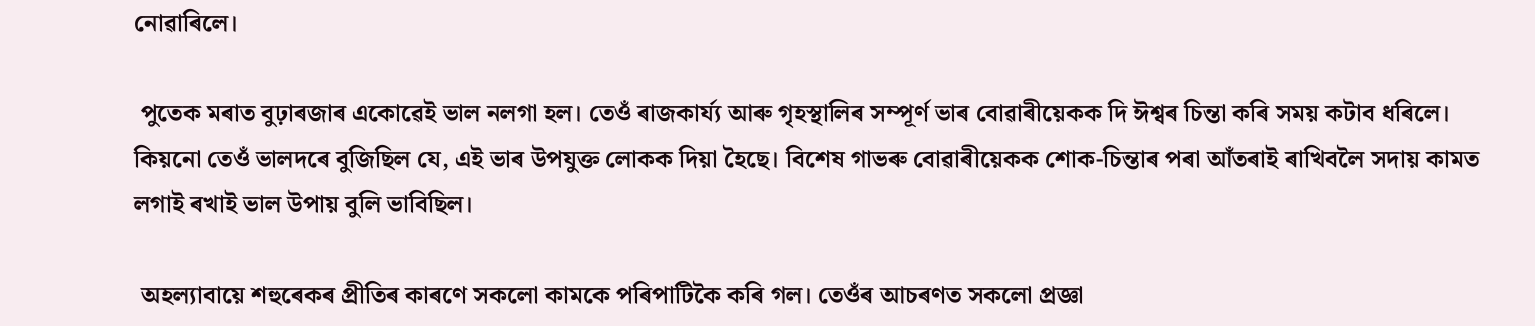নোৱাৰিলে।

 পুতেক মৰাত বুঢ়াৰজাৰ একোৱেই ভাল নলগা হল। তেওঁ ৰাজকাৰ্য্য আৰু গৃহস্থালিৰ সম্পূৰ্ণ ভাৰ বোৱাৰীয়েকক দি ঈশ্বৰ চিন্তা কৰি সময় কটাব ধৰিলে। কিয়নো তেওঁ ভালদৰে বুজিছিল যে, এই ভাৰ উপযুক্ত লোকক দিয়া হৈছে। বিশেষ গাভৰু বোৱাৰীয়েকক শোক-চিন্তাৰ পৰা আঁতৰাই ৰাখিবলৈ সদায় কামত লগাই ৰখাই ভাল উপায় বুলি ভাবিছিল।

 অহল্যাবায়ে শহুৰেকৰ প্ৰীতিৰ কাৰণে সকলো কামকে পৰিপাটিকৈ কৰি গল। তেওঁৰ আচৰণত সকলো প্ৰজ্ঞা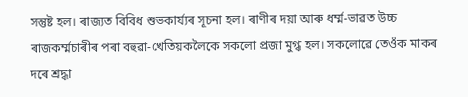সন্তুষ্ট হল। ৰাজ্যত বিবিধ শুভকাৰ্য্যৰ সূচনা হল। ৰাণীৰ দয়া আৰু ধৰ্ম্ম-ভাৱত উচ্চ ৰাজকৰ্ম্মচাৰীৰ পৰা বহুৱা-খেতিয়কলৈকে সকলো প্ৰজা মুগ্ধ হল। সকলোৱে তেওঁক মাকৰ দৰে শ্ৰদ্ধা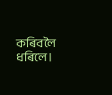কৰিবলৈ ধৰিলে।